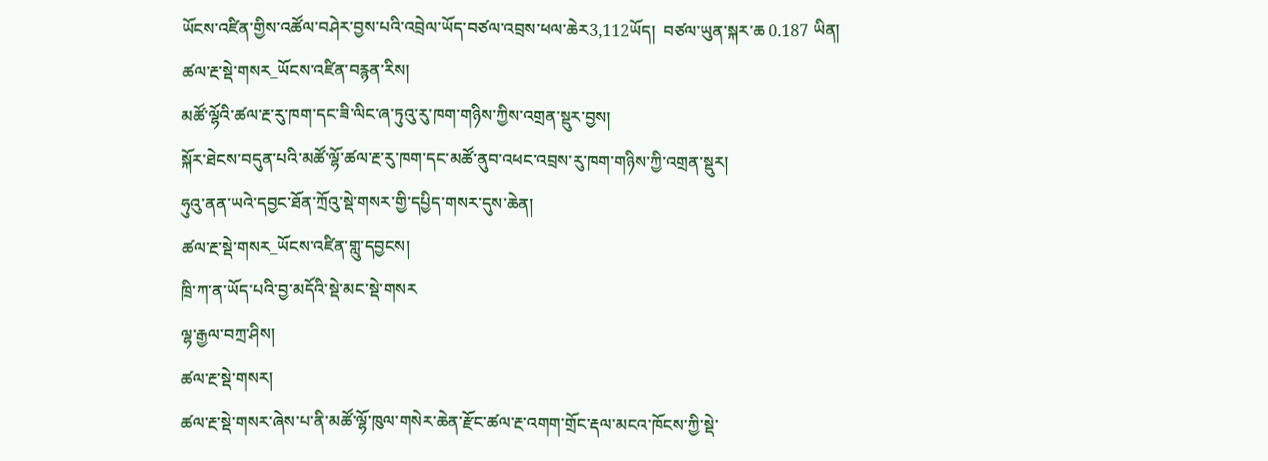ཡོངས་འཛིན་གྱིས་འཚོལ་བཤེར་བྱས་པའི་འབྲེལ་ཡོད་བཙལ་འབྲས་ཕལ་ཆེར3,112ཡོད།  བཙལ་ཡུན་སྐར་ཆ 0.187 ཡིན།
ཚལ་རྔ་སྡེ་གསར_ཡོངས་འཛིན་བརྙན་རིས།
མཚོ་ལྷོའི་ཚལ་རྔ་རུ་ཁག་དང་ཟི་ལིང་ཞ་ཏུའུ་རུ་ཁག་གཉིས་ཀྱིས་འགྲན་སྡུར་བྱས།
སྐོར་ཐེངས་བདུན་པའི་མཚོ་ལྷོ་ཚལ་རྔ་རུ་ཁག་དང་མཚོ་ནུབ་འཕང་འབྲས་རུ་ཁག་གཉིས་ཀྱི་འགྲན་སྡུར།
ཧུའུ་ནན་ཡའེ་དབྱང་ཐོན་ཀྲོའུ་སྡེ་གསར་གྱི་དཔྱིད་གསར་དུས་ཆེན།
ཚལ་རྔ་སྡེ་གསར_ཡོངས་འཛིན་གླུ་དབྱངས།
ཁྲི་ཀ་ན་ཡོད་པའི་བྱ་མདོའི་སྡེ་མང་སྡེ་གསར
ལྷ་རྒྱལ་བཀྲ་ཤིས།
ཚལ་རྔ་སྡེ་གསར།
ཚལ་རྔ་སྡེ་གསར་ཞེས་པ་ནི་མཚོ་ལྷོ་ཁུལ་གསེར་ཆེན་རྫོང་ཚལ་རྔ་འགག་གྲོང་རྡལ་མངའ་ཁོངས་ཀྱི་སྡེ་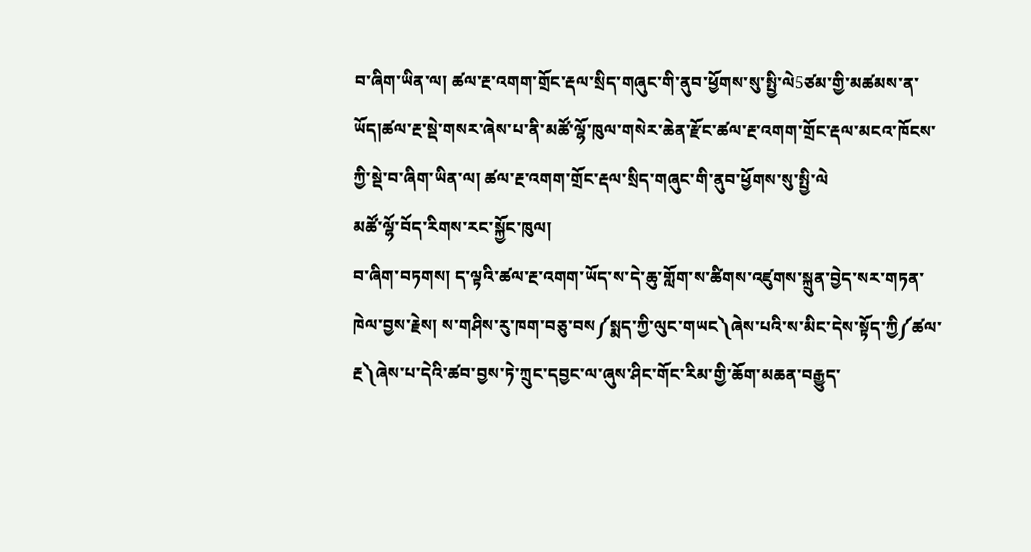བ་ཞིག་ཡིན་ལ། ཚལ་རྔ་འགག་གྲོང་རྡལ་སྲིད་གཞུང་གི་ནུབ་ཕྱོགས་སུ་སྤྱི་ལེ5ཙམ་གྱི་མཚམས་ན་ཡོད།ཚལ་རྔ་སྡེ་གསར་ཞེས་པ་ནི་མཚོ་ལྷོ་ཁུལ་གསེར་ཆེན་རྫོང་ཚལ་རྔ་འགག་གྲོང་རྡལ་མངའ་ཁོངས་ཀྱི་སྡེ་བ་ཞིག་ཡིན་ལ། ཚལ་རྔ་འགག་གྲོང་རྡལ་སྲིད་གཞུང་གི་ནུབ་ཕྱོགས་སུ་སྤྱི་ལེ
མཚོ་ལྷོ་བོད་རིགས་རང་སྐྱོང་ཁུལ།
བ་ཞིག་བཏགས། ད་ལྟའི་ཚལ་རྔ་འགག་ཡོད་ས་དེ་ཆུ་གློག་ས་ཚིགས་འཛུགས་སྐྲུན་བྱེད་སར་གཏན་ཁེལ་བྱས་རྗེས། ས་གཤིས་རུ་ཁག་བཅུ་བས༼སྨད་ཀྱི་ལུང་གཡང༽ཞེས་པའི་ས་མིང་དེས་སྟོད་ཀྱི༼ཚལ་རྔ༽ཞེས་པ་དེའི་ཚབ་བྱས་ཏེ་ཀྲུང་དབྱང་ལ་ཞུས་ཤིང་གོང་རིམ་གྱི་ཆོག་མཆན་བརྒྱུད་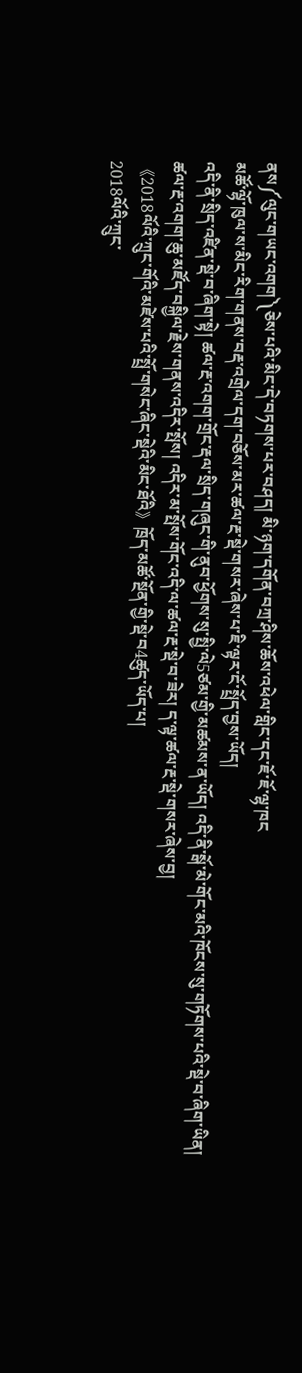ནས༼ལུང་གཡང་འགག༽ཅེས་པའི་མིང་དེ་བཏགས་པར་བཤད། མི་ཉག་དགོན་བཀྲ་ཤིས་ཆོས་འཕེལ་གླིང་དང་ཇོ་ཇོ་ལྷ་ཁང
མཚོ་ལྷོ་ཁུལ་ས་མིང་རིག་གནས་བརྡ་འགྲེལ་དག་བཅོས་མར་ཚལ་རྔ་སྡེ་གསར་ཞེས་པ་ཇི་ལྟར་ངོ་སྤྲོད་བྱས་ཡོད།
འདི་ནི་སྲིད་འཛིན་སྡེ་བ་ཞིག་སྟེ། ཚལ་རྔ་འགག་གྲོང་རྡལ་སྲིད་གཞུང་གི་ནུབ་ཕྱོགས་སུ་སྤྱི་ལེ5ཙམ་གྱི་མཚམས་ན་ཡོད། འདི་ནི་སྒོ་མེ་གོང་མའི་ཁོངས་སུ་གཏོགས་པའི་སྡེ་བ་ཞིག་ཡིན། ཚལ་རྔ་འགག་ཆུ་མཛོད་བསྐྱིལ་རྗེས་གནས་འདིར་སྤོས། འདིར་མ་སྤོས་གོང་འདི་ལ་ཚལ་རྔ་སྡེ་བ་ཟེར། ད་ལྟ་ཚལ་རྔ་སྡེ་གསར་ཞེས་བྱ།
《2018ལོའི་ཀྲུང་གོའི་མཛེས་པའི་སྤྲོ་གསེང་ཞིང་སྡེའི་མིང་ཐོའི》ཁྲོད་མཚོ་སྔོན་གྱི་སྡེ་བ4ཚུད་ཡོད་པ།
2018ལོའི་ཀྲུང་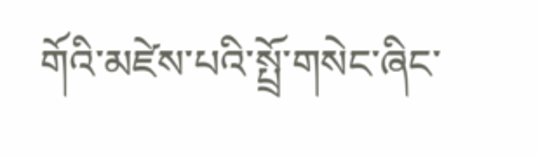གོའི་མཛེས་པའི་སྤྲོ་གསེང་ཞིང་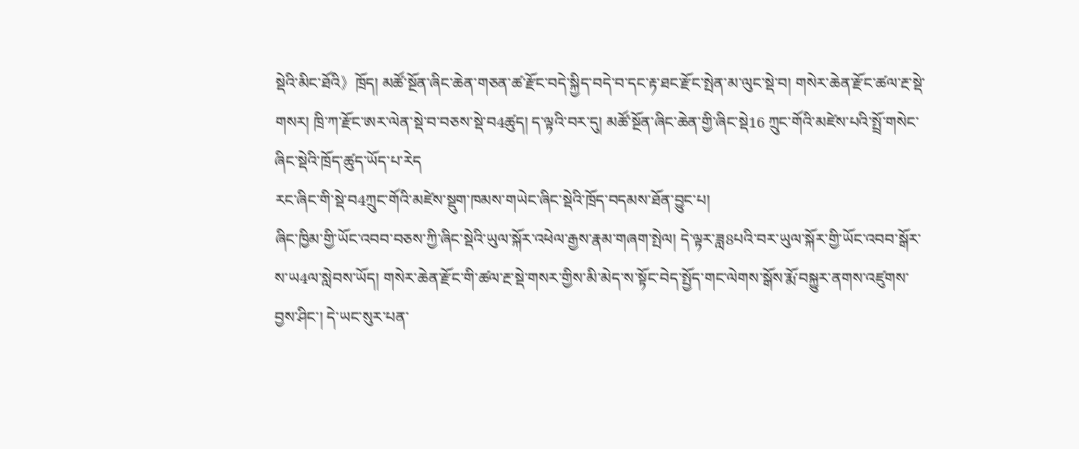སྡེའི་མིང་ཐོའི》ཁྲོད། མཚོ་སྔོན་ཞིང་ཆེན་གཅན་ཚ་རྫོང་བདེ་སྐྱིད་བདེ་བ་དང་རྟ་ཐང་རྫོང་སྤེན་མ་ལུང་སྡེ་བ། གསེར་ཆེན་རྫོང་ཚལ་རྔ་སྡེ་གསར། ཁྲི་ཀ་རྫོང་ཨར་ལེན་སྡེ་བ་བཅས་སྡེ་བ4ཚུད། ད་ལྟའི་བར་དུ། མཚོ་སྔོན་ཞིང་ཆེན་གྱི་ཞིང་སྡེ16 ཀྲུང་གོའི་མཛེས་པའི་སྤྲོ་གསེང་ཞིང་སྡེའི་ཁྲོད་ཚུད་ཡོད་པ་རེད
རང་ཞིང་གི་སྡེ་བ4ཀྲུང་གོའི་མཛེས་སྡུག་ཁམས་གཡེང་ཞིང་སྡེའི་ཁྲོད་བདམས་ཐོན་བྱུང་པ།
ཞིང་ཁྱིམ་གྱི་ཡོང་འབབ་བཅས་ཀྱི་ཞིང་སྡེའི་ཡུལ་སྐོར་འཕེལ་རྒྱས་རྣམ་གཞག་སྤེལ། དེ་ལྟར་ཟླ8པའི་བར་ཡུལ་སྐོར་གྱི་ཡོང་འབབ་སྒོར་ས་ཡ4ལ་སླེབས་ཡོད། གསེར་ཆེན་རྫོང་གི་ཚལ་རྔ་སྡེ་གསར་གྱིས་མི་མེད་ས་སྟོང་བེད་སྤྱོད་གང་ལེགས་སྒོས་རྨོ་བསྐྱུར་ནགས་འཛུགས་བྱས་ཤིང་། དེ་ཡང་སུར་པན་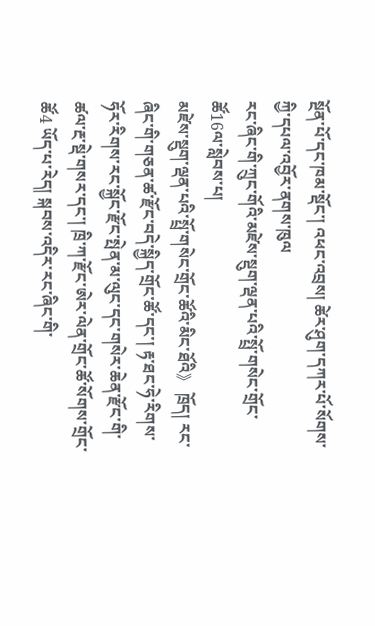སྔོན་པོ་དང་ཁམ་སྡོང་། འཕང་འབྲས། ཚེར་ཤུག་དཀར་པོ་སོགས་ཀྱི་དཔལ་འབྱོར་ནགས་ཁུལ
རང་ཞིང་གི་ཀྲུང་གོའི་མཛེས་སྡུག་ལྡན་པའི་སྤྲོ་གསེང་གྲོང་ཚོ16ལ་སླེབས་པ།
མཛེས་སྡུག་ལྡན་པའི་སྤྲོ་གསེང་གྲོང་ཚོའི་མིང་ཐོའི》 ཁྲོད། རང་ཞིང་གི་གཅན་ཚ་རྫོང་བདེ་སྐྱིད་གྲོང་ཚོ་དང་། རྟ་ཐང་ཧེ་རིགས་ཧོར་རིགས་རང་སྐྱོང་རྫོང་སྤེན་མ་ལུང་དང་གསེར་ཆེན་རྫོང་གི་ཚལ་རྔ་སྡེ་གསར་དང་། ཁྲི་ཀ་རྫོང་ཨེར་ལེན་གྲོང་ཚོ་སོགས་གྲོང་ཚོ4 ཡོད་པ་རེད། སྐབས་འདིར་རང་ཞིང་གི་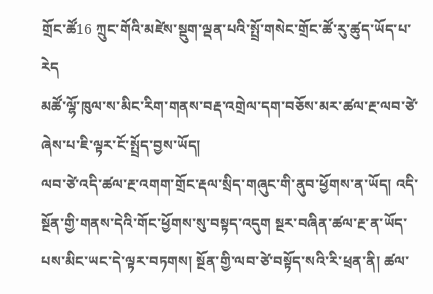གྲོང་ཚོ16 ཀྲུང་གོའི་མཛེས་སྡུག་ལྡན་པའི་སྤྲོ་གསེང་གྲོང་ཚོ་རུ་ཚུད་ཡོད་པ་རེད
མཚོ་ལྷོ་ཁུལ་ས་མིང་རིག་གནས་བརྡ་འགྲེལ་དག་བཅོས་མར་ཚལ་རྔ་ལབ་ཙེ་ཞེས་པ་ཇི་ལྟར་ངོ་སྤྲོད་བྱས་ཡོད།
ལབ་ཙེ་འདི་ཚལ་རྔ་འགག་གྲོང་རྡལ་སྲིད་གཞུང་གི་ནུབ་ཕྱོགས་ན་ཡོད། འདི་སྔོན་གྱི་གནས་དེའི་གོང་ཕྱོགས་སུ་བསྟད་འདུག སྔར་བཞིན་ཚལ་རྔ་ན་ཡོད་པས་མིང་ཡང་དེ་ལྟར་བཏགས། སྔོན་གྱི་ལབ་ཙེ་བསྟོད་སའི་རི་ཕྲན་ནི། ཚལ་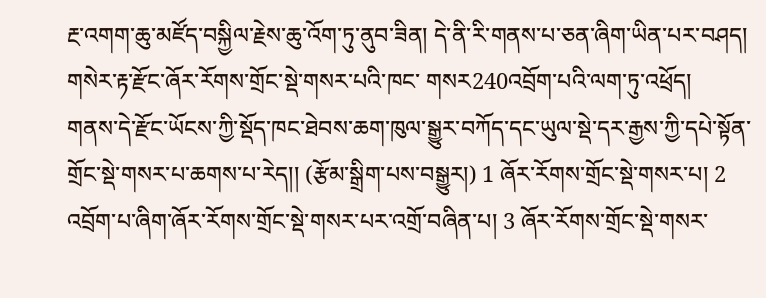རྔ་འགག་ཆུ་མཛོད་བསྐྱིལ་རྗེས་ཆུ་འོག་ཏུ་ནུབ་ཟིན། དེ་ནི་རི་གནས་པ་ཅན་ཞིག་ཡིན་པར་བཤད།
གསེར་རྟ་རྫོང་ཞོར་རོགས་གྲོང་སྡེ་གསར་པའི་ཁང་ གསར240འབྲོག་པའི་ལག་ཏུ་འཕྲོད།
གནས་དེ་རྫོང་ཡོངས་ཀྱི་སྡོད་ཁང་ཐེབས་ཆག་ཁུལ་སྒྱུར་བཀོད་དང་ཡུལ་སྡེ་དར་རྒྱས་ཀྱི་དཔེ་སྟོན་གྲོང་སྡེ་གསར་པ་ཆགས་པ་རེད།། (རྩོམ་སྒྲིག་པས་བསྒྱུར།) 1 ཞོར་རོགས་གྲོང་སྡེ་གསར་པ། 2 འབྲོག་པ་ཞིག་ཞོར་རོགས་གྲོང་སྡེ་གསར་པར་འགྲོ་བཞིན་པ། 3 ཞོར་རོགས་གྲོང་སྡེ་གསར་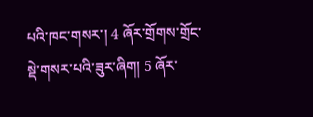པའི་ཁང་གསར་། 4 ཞོར་གྲོགས་གྲོང་སྡེ་གསར་པའི་ཟུར་ཞིག། 5 ཞོར་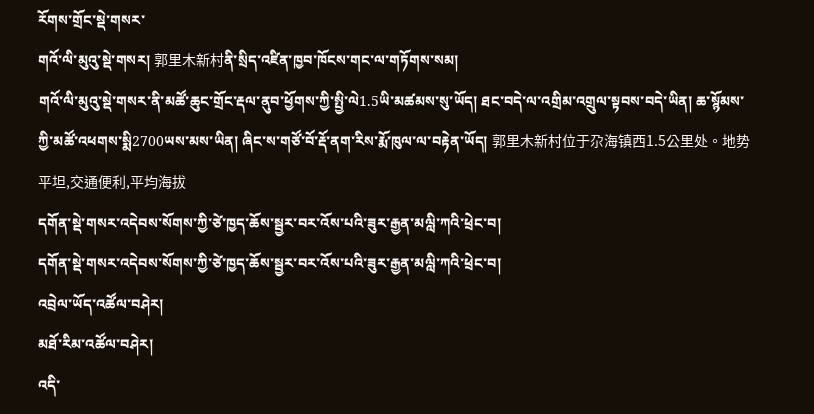རོགས་གྲོང་སྡེ་གསར་
གའོ་ལི་མུའུ་སྡེ་གསར། 郭里木新村ནི་སྲིད་འཛིན་ཁྱབ་ཁོངས་གང་ལ་གཏོགས་སམ།
གའོ་ལི་མུའུ་སྡེ་གསར་ནི་མཚོ་ཆུང་གྲོང་རྡལ་ནུབ་ཕྱོགས་ཀྱི་སྤྱི་ལེ1.5ཡི་མཚམས་སུ་ཡོད། ཐང་བདེ་ལ་འགྲིམ་འགྲུལ་སྟབས་བདེ་ཡིན། ཆ་སྙོམས་ཀྱི་མཚོ་འཕགས་སྨི2700ཡས་མས་ཡིན། ཞིང་ས་གཙོ་བོ་རྡོ་ནག་རིས་རྨོ་ཁུལ་ལ་བརྟེན་ཡོད། 郭里木新村位于尕海镇西1.5公里处。地势平坦,交通便利,平均海拔
དགོན་སྡེ་གསར་འདེབས་སོགས་ཀྱི་ཙེ་ཁྱད་ཆོས་སྦྱར་བར་འོས་པའི་ཟུར་རྒྱན་མལླི་ཀའི་ཕྲེང་བ།
དགོན་སྡེ་གསར་འདེབས་སོགས་ཀྱི་ཙེ་ཁྱད་ཆོས་སྦྱར་བར་འོས་པའི་ཟུར་རྒྱན་མལླི་ཀའི་ཕྲེང་བ།
འབྲེལ་ཡོད་འཚོལ་བཤེར།
མཐོ་རིམ་འཚོལ་བཤེར།
འདི་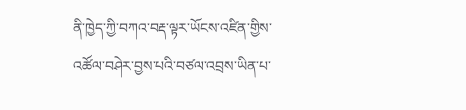ནི་ཁྱེད་ཀྱི་བཀའ་བརྡ་ལྟར་ཡོངས་འཛིན་གྱིས་འཚོལ་བཤེར་བྱས་པའི་བཙལ་འབྲས་ཡིན་པ་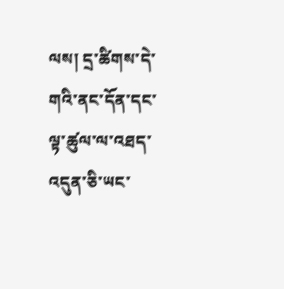ལས། དྲ་ཚིགས་དེ་གའི་ནང་དོན་དང་ལྟ་ཚུལ་ལ་འཐད་འདུན་ཅི་ཡང་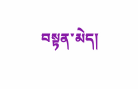བསྟན་མེད།